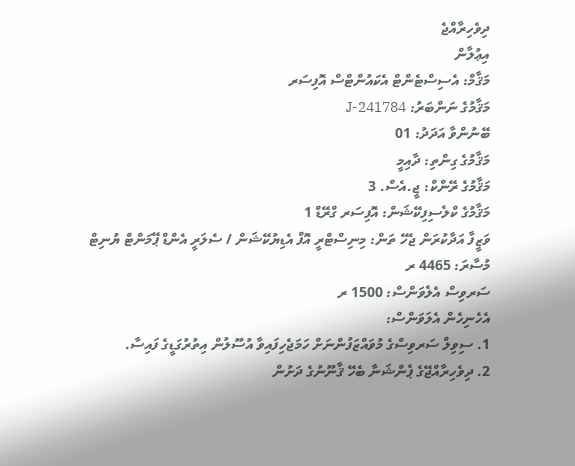ދިވެހިރާއްޖެ
އިޢުލާން
މަޤާމް: އެސިސްޓެންޓް އެކައުންޓްސް އޮފިސަރ
މަޤާމުގެ ނަންބަރު: J-241784
ބޭނުންވާ އަދަދު: 01
މަޤާމުގެ ގިންތި: ދާއިމީ
މަޤާމުގެ ރޭންކް: ޖީ.އެސް. 3
މަޤާމުގެ ކްލެސިފިކޭޝަން: އޮފިސަރ ގްރޭޑް 1
ވަޒީފާ އަދާކުރަން ޖެހޭ ތަން: މިނިސްޓްރީ އޮފް އެޑިޔުކޭޝަން / ސެލަރީ އެންޑް ޕޭމަންޓް ޔުނިޓް
މުސާރަ: 4465 ރ
ސަރވިސް އެލެވަންސް: 1500 ރ
އެހެނިހެން އެލަވަންސް:
1. ސިވިލް ސަރވިސްގެ މުވައްޒަފުންނަށް ހަމަޖެހިފައިވާ އުސޫލުން އިތުރުގަޑީގެ ފައިސާ.
2. ދިވެހިރާއްޖޭގެ ޕެންޝަނާ ބެހޭ ޤާނޫނުގެ ދަށުން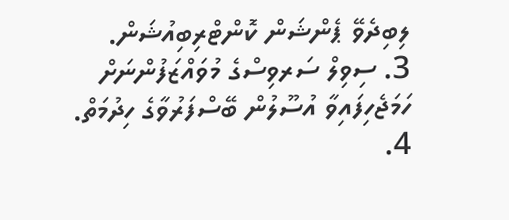ލިބިދެވޭ ޕެންޝަން ކޮންޓްރިބިއުޝަން.
3. ސިވިލް ސަރވިސްގެ މުވައްޒަފުންނަށް ހަމަޖެހިފައިވާ އުސޫލުން ބޭސްފަރުވާގެ ހިދުމަތް.
4.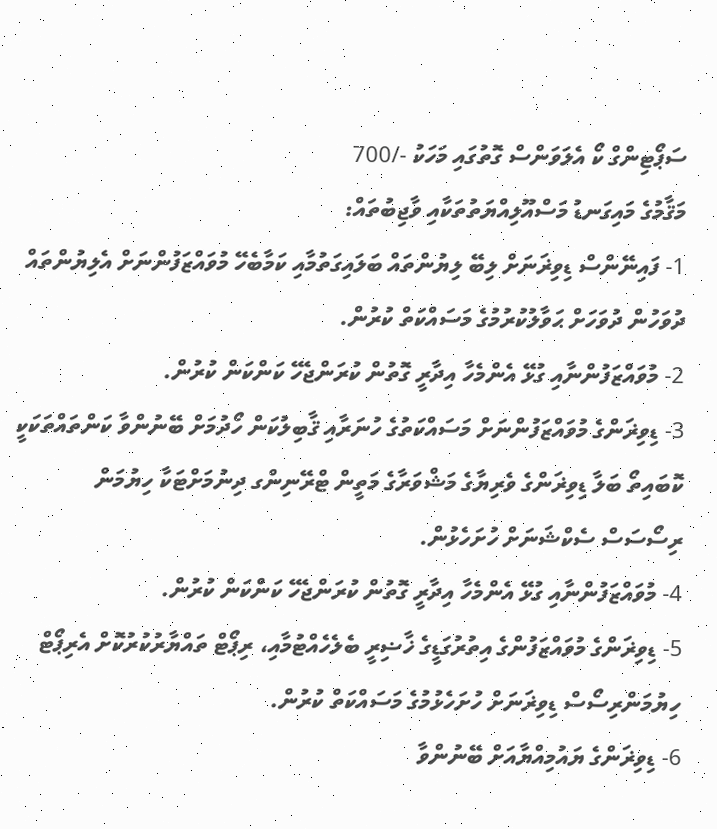ސަޕޯޓިންގް ކޯ އެލަވަންސް ގޮތުގައި މަހަކު -/700
މަޤާމުގެ މައިގަނޑު މަސްއޫލިއްޔަތުތަކާއި ވާޖިބުތައް:
1- ފައިނޭންސް ޑިވިޜަނަށް ލިބޭ ލިޔުންތައް ބަލައިގަތުމާއި ކަމާބެހޭ މުވައްޒަފުންނަށް އެލިޔުންތައް ދުވަހުން ދުވަހަށް ޙަވާލުކުރުމުގެ މަސައްކަތް ކުރުން.
2- މުވައްޒަފުންނާއި ގުޅޭ އެންމެހާ އިދާރީ ގޮތުން ކުރަންޖެހޭ ކަންކަން ކުރުން.
3- ޑިވިޜަންގެ މުވައްޒަފުންނަށް މަސައްކަތުގެ ހުނަރާއި ޤާބިލުކަން ހޯދުމަށް ބޭނުންވާ ކަންތައްތަކަކީ ކޮބައިތޯ ބަލާ ޑިވިޜަންގެ ވެރިޔާގެ މަޝްވަރާގެ މަތީން ޓްރޭނިންގ ދިނުމަށްޓަކާ ހިޔުމަން ރިސޯސަސް ސެކްޝަނަށް ހުށަހެޅުން.
4- މުވައްޒަފުންނާއި ގުޅޭ އެންމެހާ އިދާރީ ގޮތުން ކުރަންޖެހޭ ކަންކަން ކުރުން.
5- ޑިވިޜަންގެ މުވައްޒަފުންގެ އިތުރުގަޑީގެ ޚާޟިރީ ބެލެހެއްޓުމާއި، ރިޕޯޓް ތައްޔާރުކުރުކޮށް އެރިޕޯޓް ހިޔުމަންރިސޯސް ޑިވިޜަނަށް ހުށަހެޅުމުގެ މަސައްކަތް ކުރުން.
6- ޑިވިޜަންގެ ޔައުމިއްޔާއަށް ބޭނުންވާ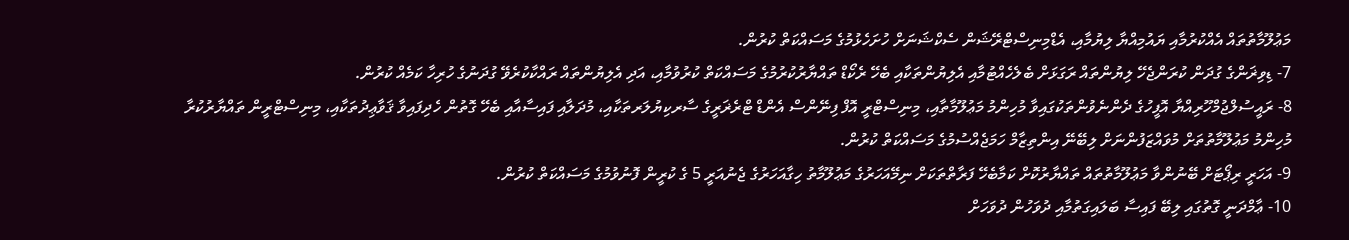މަޢުލޫމާތުތައް އެއްކުރުމާއި ޔައުމިއްޔާ ލިޔުމާއި، އެޑްމިނިސްޓްރޭޝަން ސެކްޝަނަށް ހުށަހެޅުމުގެ މަސައްކަތް ކުރުން.
7- ޑިވިޜަންގެ ގުދަން ކުރަންޖެހޭ ލިޔުންތައް ރަގަޅަށް ބެލެހެއްޓުމާއި އެލިޔުންތަކާއި ބެހޭ ރެކޯޑް ތައްޔާރުކުރުމުގެ މަސައްކަތް ކުރުވުމާއި، އަދި އެލިޔުންތައް ރައްކާކުރެވޭ ގުދަނުގެ ހުރިހާ ކަމެއް ކުރުން.
8- ރައީސުލްޖުމްހޫރިއްޔާ އޮފީހުގެ ދެންނެވުންތަކުގައިވާ މުހިންމު މަޢުލޫމާތާއި، މިނިސްޓްރީ އޮފް ފިނޭންސް އެންޑް ޓްރެޜަރީގެ ސާރކިޔުލަރތަކާއި، މުދަލާއި ފައިސާއާއި ބެހޭ ގޮތުން ހެދިފައިވާ ޤަވާޢިދުތަކާއި، މިނިސްޓްރީން ތައްޔާރުކުރާ މުހިންމު މަޢުލޫމާތުތަށް މުވައްޒަފުންނަށް ލިބޭނޭ އިންތިޒާމް ހަމަޖެއްސުމުގެ މަސައްކަތް ކުރުން.
9- އަހަރީ ރިޕޯޓަށް ބޭނުންވާ މަޢުލޫމާތުތައް ތައްޔާރުކޮށް ކަމާބެހޭ ފަރާތްތަކަށް ނިމޭއަހަރުގެ މަޢުލޫމާތު ހިގާއަހަރުގެ ޖެނުއަރީ 5 ގެ ކުރީން ފޮނުވުމުގެ މަސައްކަތް ކުރުން.
10- ޢާމްދަނީ ގޮތުގައި ލިބޭ ފައިސާ ބަލައިގަތުމާއި ދުވަހުން ދުވަހަށް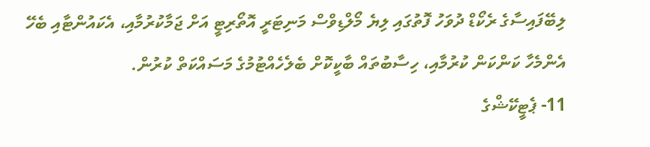ލިބޭފައިސާގެ ރެކޯޑް ދުވަހު ފޮތުގައި ލިޔެ މޯލްޑިވްސް މަނިޓަރީ އޮތޯރިޓީ އަށް ޖަމާކުރުމާއި، އެކައުންޓާއި ބެހޭ އެންމެހާ ކަންކަން ކުރުމާއި، ހިސާބުތައް ބާކީކޮށް ބެލެހެއްޓުމުގެ މަސައްކަތް ކުރުން.
11- ޕެޓީކޭޝްގެ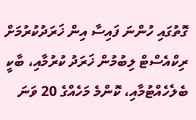ގޮތުގައި ހުންނަ ފައިސާ އިން ޚަރަދުކުރުމަށް ރިކްއެސްޓް ލިބުމުން ޚަރަދު ކުރުމާއި، ބާކީ ބެލެހެއްޓުމާއި، ކޮންމެ މަހެއްގެ 20 ވަނަ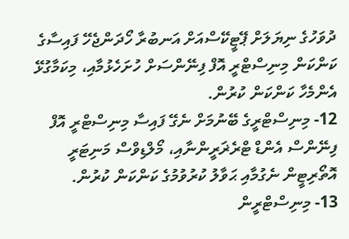ދުވަހުގެ ނިޔަލަށް ޕޭޓީކޭސްއަށް އަނބުރާ ހޯދަންޖެހޭ ފައިސާގެ ކަންކަން މިނިސްޓްރީ އޮފް ފިނޭންސަށް ހުށަހެޅުމާއި، މިކަމާގުޅޭ އެންމެހާ ކަންކަން ކުރުން.
12- މިނިސްޓްރީގެ ބޭނުމަށް ނެގޭ ފައިސާ މިނިސްޓްރީ އޮފް ފިނޭންސް އެންޑް ޓްރެޜަރީންނާއި، މޯލްޑިވްސް މަނިޓަރީ އޮތޯރިޓީން ނެގުމާއި ޙަވާލު ކުރުވުމުގެ ކަންކަން ކުރުން.
13- މިނިސްޓްރީން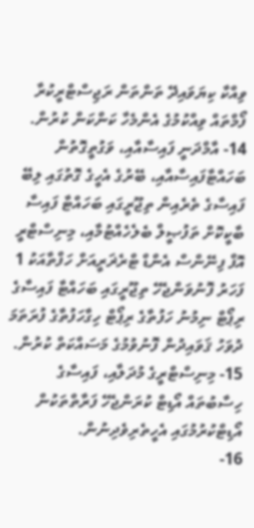ވިއްކާ ކިޔަވައިދޭ ތަންތަން ރަޖިސްޓްރީކުރާ ފޯމްތައް ވިއްކުމުގެ އެންމެހާ ކަންކަން ކުރުން.
14- އާމްދަނީ ފައިސާއާއި، ވަގުތީގޮތުން ބަހައްޓާފައިސާއާއި، ބޭރުގެ އެހީގެ ގޮތުގައި ލިބޭ ފައިސާގެ ތެރެއިން ތިޖޫރީގައި ބަހައްޓާ ފައިސާ ބާކީކޮށް ތަފުޞީލް ބެލެހެއްޓުމާއި، މިނިސްޓްރީ އޮފް ފިނޭންސް އެންޑް ޓްރެޜަރީއަށް ހަފްތާއަކު 1 ފަހަރު ފޮނުވަންޖެހޭ ތިޖޫރީގައި ބަހައްޓާ ފައިސާގެ ރިޕޯޓް ނިމުނު ހަފުތާގެ ރިޕޯޓް ހިގާހަފުތާގެ ފުރަތަމަ ދުވަހު ޤަވައިދުން ފޮނުވުމުގެ މަސައްކަތް ކުރުން.
15- މިނިސްޓްރީގެ މުދަލާއި، ފައިސާގެ ހިސާބުތައް އޯޑިޓް ކުރަންޖެހޭ ފަރާތްތަކުން އޯޑިޓްކުރުމުގައި އެހީތެރިވެދިނުން.
16-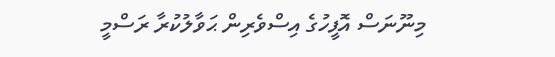މިނޫނަސް އޮފީހުގެ އިސްވެރިން ޙަވާލުކުރާ ރަސްމީ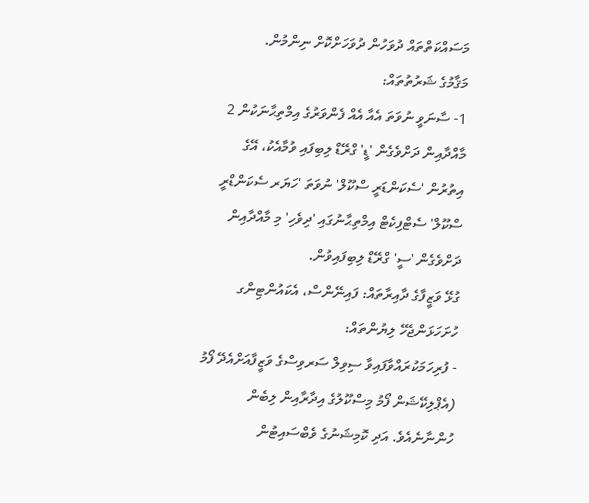މަސައްކަތްތައް ދުވަހުން ދުވަހަށްކޮށް ނިންމުން.
މަޤާމުގެ ޝަރުތުތައް:
1- ސާނަވީ ނުވަތަ އެއާ އެއް ފެންވަރުގެ އިމްތިޙާނަކުން 2 މާއްދާއިން ދަށްވެގެން 'ޑީ' ގްރޭޑް ލިބިފައި ވުމާއެކު، އޭގެ އިތުރުން 'ސެކަންޑަރީ ސްކޫލް' ނުވަތަ 'ހަޔަރ ސެކަންޑްރީ ސްކޫލް' ސެޓްފިކެޓް އިމްތިޙާނުގައި 'ދިވެހި' މި މާއްދާއިން ދަށްވެގެން 'ސީ' ގްރޭޑް ލިބިފައިވުން.
ގުޅޭ ވަޒީފާގެ ދާއިރާތައް: ފައިނޭންސް، އެކައުންޓިންގ
ހުށަހަޅަންޖެހޭ ލިޔުންތައް:
- ފުރިހަމަކުރައްވާފައިވާ ސިވިލް ސަރވިސްގެ ވަޒީފާއަށްއެދޭ ފޯމު (އެޕްލިކޭޝަން ފޯމު މިސްކޫލުގެ އިދާރާއިން ލިބެން ހުންނާނެއެވެ. އަދި ކޮމިޝަނުގެ ވެބްސައިޓުން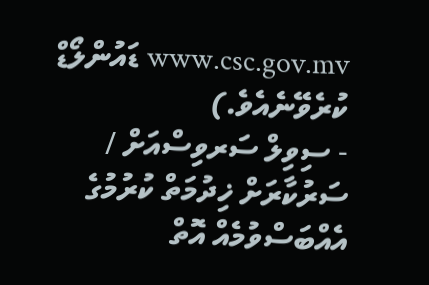www.csc.gov.mv ޑައުންލޯޑް ކުރެވޭނެއެވެ.)
- ސިވިލް ސަރވިސްއަށް / ސަރުކާރަށް ޚިދުމަތް ކުރުމުގެ އެއްބަސްވުމެއް އޮތް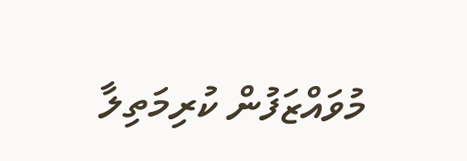މުވައްޒަފުން ކުރިމަތިލާ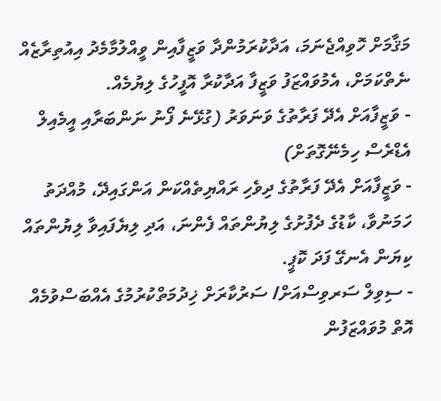މަޤާމަށް ހޮވިއްޖެނަމަ، އަދާކުރަމުންދާ ވަޒީފާއިން ވީއްލުމާމެދު އިއުތިރާޒެއް ނެތްކަމަށް، އެމުވައްޒަފު ވަޒީފާ އަދާކުރާ އޮފީހުގެ ލިޔުމެއް.
- ވަޒީފާއަށް އެދޭ ފަރާތުގެ ވަނަވަރު (ގުޅޭނެ ފޯނު ނަންބަރާއި އީމެއިލް އެޑްރެސް ހިމެނޭގޮތަށް)
- ވަޒީފާއަށް އެދޭ ފަރާތުގެ ދިވެހި ރައްޔިތެއްކަން އަންގައިދޭ، މުއްދަތު ހަމަނުވާ، ކާޑުގެ ދެފުށުގެ ލިޔުންތައް ފެންނަ، އަދި ލިޔެފައިވާ ލިޔުންތައް ކިޔަން އެނގޭ ފަދަ ކޮޕީ.
- ސިވިލް ސަރވިސްއަށް/ ސަރުކާރަށް ޚިދުމަތްކުރުމުގެ އެއްބަސްވުމެއް އޮތް މުވައްޒަފުން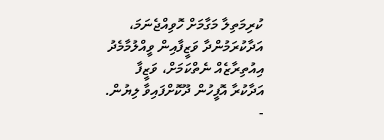ކުރިމަތިލާ މަގާމަށް ހޮވިއްޖެނަމަ، އަދާކުރަމުންދާ ވަޒީފާއިން ވީއްލުމާމެދު އިއުތިރާޒެއް ނެތްކަމަށް، ވަޒީފާ އަދާކުރާ އޮފީހުން ދޫކޮށްފައިވާ ލިޔުން.
-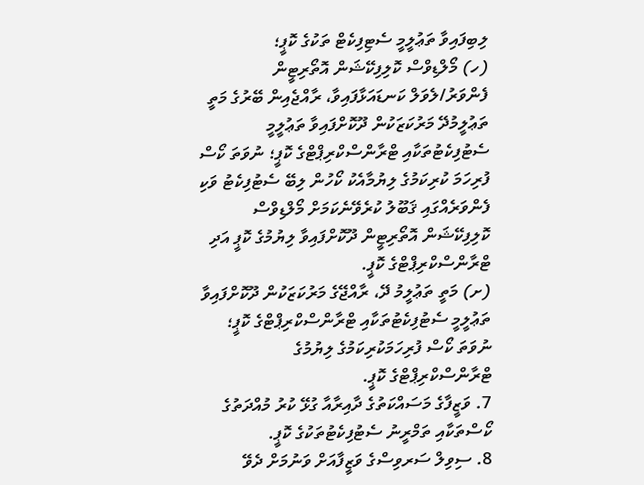ލިބިފައިވާ ތަޢުލީމީ ސެޓިފިކެޓް ތަކުގެ ކޮޕީ؛
(ހ) މޯލްޑިވްސް ކޮލިފިކޭޝަން އޮތޯރިޓީން ފެންވަރު/ލެވަލް ކަނޑައަޅާފައިވާ، ރާއްޖެއިން ބޭރުގެ މަތީ ތަޢުލީމުދޭ މަރުކަޒަކުން ދޫކޮށްފައިވާ ތަޢުލީމީ ސެޓުފިކެޓުތަކާއި ޓްރާންސްކްރިޕްޓްގެ ކޮޕީ؛ ނުވަތަ ކޯސް ފުރިހަމަ ކުރިކަމުގެ ލިޔުމާއެކު ކޯހުން ލިބޭ ސެޓުފިކެޓު ވަކި ފެންވަރެއްގައި ޤަބޫލު ކުރެވޭނެކަމަށް މޯލްޑިވްސް ކޮލިފިކޭޝަން އޮތޯރިޓީން ދޫކޮށްފައިވާ ލިޔުމުގެ ކޮޕީ އަދި ޓްރާންސްކްރިޕްޓްގެ ކޮޕީ.
(ށ) މަތީ ތަޢުލީމު ދޭ، ރާއްޖޭގެ މަރުކަޒަކުން ދޫކޮށްފައިވާ ތަޢުލީމީ ސެޓުފިކެޓުތަކާއި ޓްރާންސްކްރިޕްޓްގެ ކޮޕީ؛ ނުވަތަ ކޯސް ފުރިހަމަކުރިކަމުގެ ލިޔުމުގެ ޓްރާންސްކްރިޕްޓްގެ ކޮޕީ.
7. ވަޒީފާގެ މަސައްކަތުގެ ދާއިރާއާ ގުޅޭ ކުރު މުއްދަތުގެ ކޯސްތަކާއި ތަމްރީނު ސެޓުފިކެޓުތަކުގެ ކޮޕީ.
8. ސިވިލް ސަރވިސްގެ ވަޒީފާއަށް ވަނުމަށް ދެވޭ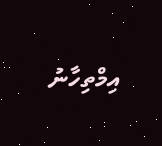އިމްތިހާނު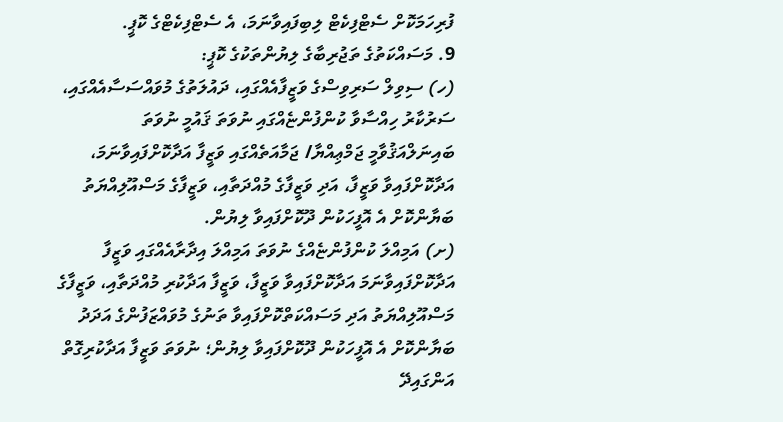ފުރިހަމަކޮށް ސެޓްފިކެޓް ލިބިފައިވާނަމަ، އެ ސެޓްފިކެޓްގެ ކޮޕީ.
9. މަސައްކަތުގެ ތަޖުރިބާގެ ލިޔުންތަކުގެ ކޮޕީ:
(ހ) ސިވިލް ސަރިވިސްގެ ވަޒީފާއެއްގައި، ދައުލަތުގެ މުވައްސަސާއެއްގައި، ސަރުކާރު ހިއްސާވާ ކުންފުންޏެއްގައި ނުވަތަ ޤައުމީ ނުވަތަ ބައިނަލްއަޤުވާމީ ޖަމްޢިއްޔާ/ ޖަމާއަތެއްގައި ވަޒީފާ އަދާކޮށްފައިވާނަމަ، އަދާކޮށްފައިވާ ވަޒީފާ، އަދި ވަޒީފާގެ މުއްދަތާއި، ވަޒީފާގެ މަސްއޫލިއްޔަތު ބަޔާންކޮށް އެ އޮފީހަކުން ދޫކޮށްފައިވާ ލިޔުން.
(ށ) އަމިއްލަ ކުންފުންޏެއްގެ ނުވަތަ އަމިއްލަ އިދާރާއެއްގައި ވަޒީފާ އަދާކޮށްފައިވާނަމަ އަދާކޮށްފައިވާ ވަޒީފާ، ވަޒީފާ އަދާކުރި މުއްދަތާއި، ވަޒީފާގެ މަސްއޫލިއްޔަތު އަދި މަސައްކަތްކޮށްފައިވާ ތަނުގެ މުވައްޒަފުންގެ އަދަދު ބަޔާންކޮށް އެ އޮފީހަކުން ދޫކޮށްފައިވާ ލިޔުން؛ ނުވަތަ ވަޒީފާ އަދާކުރިގޮތް އަންގައިދޭ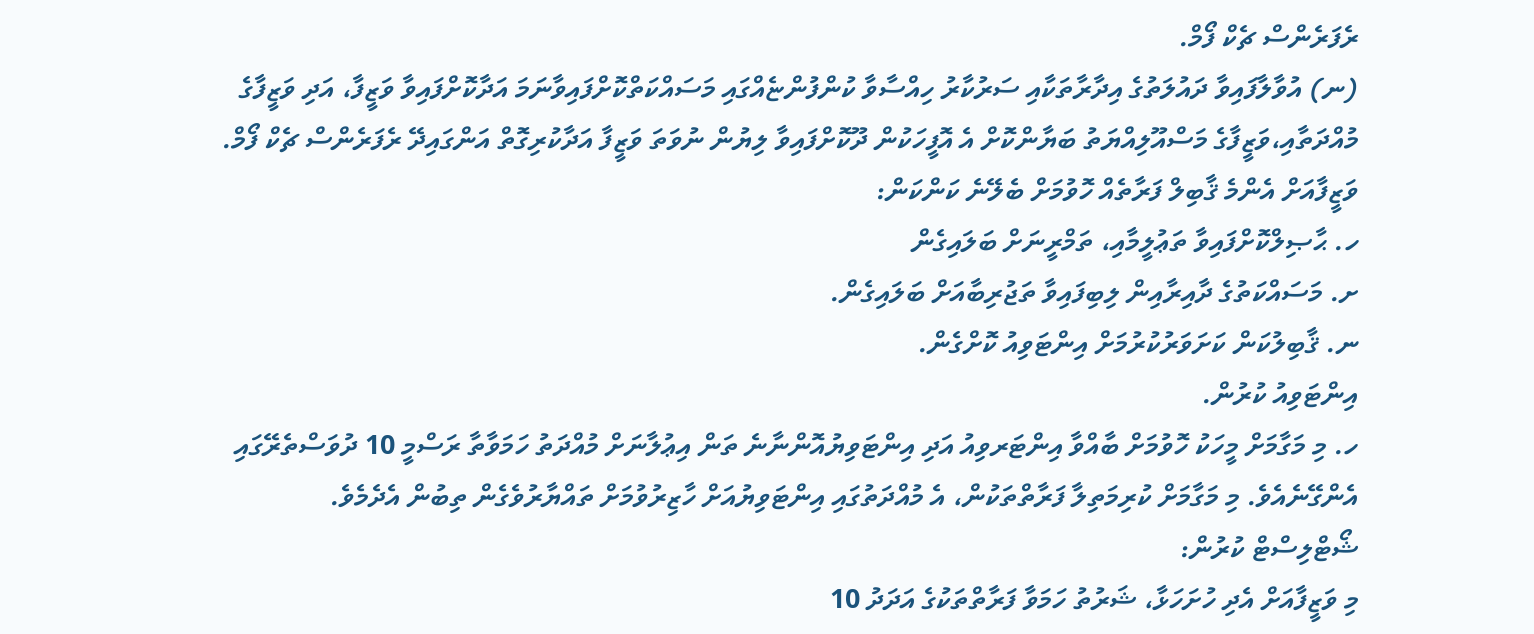ރެފަރެންސް ޗެކް ފޯމް.
(ނ) އުވާލާފައިވާ ދައުލަތުގެ އިދާރާތަކާއި ސަރުކާރު ހިއްސާވާ ކުންފުންޏެއްގައި މަސައްކަތްކޮށްފައިވާނަމަ އަދާކޮށްފައިވާ ވަޒީފާ، އަދި ވަޒީފާގެ މުއްދަތާއި،ވަޒީފާގެ މަސްއޫލިއްޔަތު ބަޔާންކޮށް އެ އޮފީހަކުން ދޫކޮށްފައިވާ ލިޔުން ނުވަތަ ވަޒީފާ އަދާކުރިގޮތް އަންގައިދޭ ރެފަރެންސް ޗެކް ފޯމް.
ވަޒީފާއަށް އެންމެ ޤާބިލް ފަރާތެއް ހޮވުމަށް ބެލޭނެ ކަންކަން:
ހ. ޙާޞިލްކޮށްފައިވާ ތަޢުލީމާއި، ތަމްރީނަށް ބަލައިގެން
ށ. މަސައްކަތުގެ ދާއިރާއިން ލިބިފައިވާ ތަޖުރިބާއަށް ބަލައިގެން.
ނ. ޤާބިލުކަން ކަށަވަރުކުރުމަށް އިންޓަވިއު ކޮށްގެން.
އިންޓަވިއު ކުރުން.
ހ. މި މަގާމަށް މީހަކު ހޮވުމަށް ބާއްވާ އިންޓަރވިއު އަދި އިންޓަވިޔުއޮންނާނެ ތަން އިޢުލާނަށް މުއްދަތު ހަމަވާތާ ރަސްމީ 10 ދުވަސްތެރޭގައި އެންގޭނެއެވެ. މި މަގާމަށް ކުރިމަތިލާ ފަރާތްތަކުން، އެ މުއްދަތުގައި އިންޓަވިޔުއަށް ހާޒިރުވުމަށް ތައްޔާރުވެގެން ތިބުން އެދެމެވެ.
ޝޯޓްލިސްޓް ކުރުން:
މި ވަޒީފާއަށް އެދި ހުށަހަޅާ، ޝަރުތު ހަމަވާ ފަރާތްތަކުގެ އަދަދު 10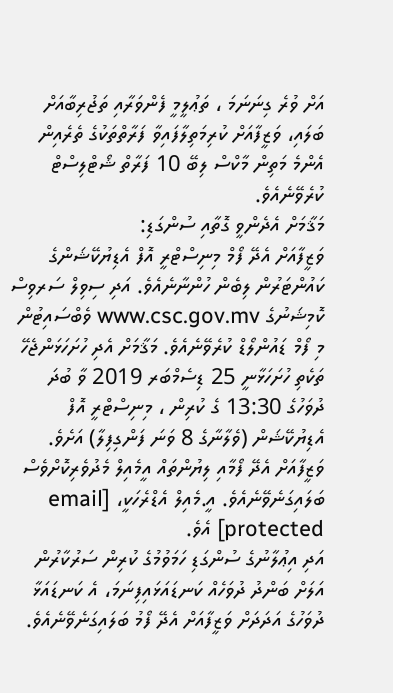އަށް ވުރެ ގިނަނަމަ ، ތަޢުލީމީ ފެންވަރާއި ތަޖުރިބާއަށް ބަލައި، ވަޒީފާއަށް ކުރިމަތިލާފައިވާ ފަރާތްތަކުގެ ތެރެއިން އެންމެ މަތިން މާކްސް ލިބޭ 10 ފަރާތް ޝޯޓްލިސްޓް ކުރެވޭނެއެވެ.
މަޤާމަށް އެދެންވީ ގޮތާއި ސުންގަޑި:
ވަޒީފާއަށް އެދޭ ފޯމް މިނިސްޓްރީ އޮފް އެޑިޔުކޭޝަންގެ ކައުންޓަރުން ލިބެން ހުންނާނެއެވެ. އަދި ސިވިލް ސަރވިސް ކޮމިޝަނުގެ www.csc.gov.mv ވެބްސައިޓުން މި ފޯމް ޑައުންލޯޑް ކުރެވޭނެއެވެ. މަޤާމަށް އެދި ހުށަހަޅަންޖެހޭ ތަކެތި ހުށަހަޅާނީ 25 ޑިސެމްބަރ 2019 ވާ ބުދަ ދުވަހުގެ 13:30 ގެ ކުރިން ، މިނިސްޓްރީ އޮފް އެޑިޔުކޭޝަން (ވެލާނާގެ 8 ވަނަ ފަންގިފިލާ) އަށެވެ. ވަޒީފާއަށް އެދޭ ފޯމާއި ލިޔުންތައް އީމެއިލް މެދުވެރިކޮށްވެސް ބަލައިގަނެވޭނެއެވެ. އީ.މެއިލް އެޑްރެހަކީ، [email protected] އެވެ.
އަދި އިޢުލާނުގެ ސުންގަޑި ހަމަވުމުގެ ކުރިން ސަރުކާރުން އަލަށް ބަންދު ދުވަހެއް ކަނޑައަޅައިފިނަމަ، އެ ކަނޑައަޅާ ދުވަހުގެ އަދަދަށް ވަޒީފާއަށް އެދޭ ފޯމު ބަލައިގަނެވޭނެއެވެ.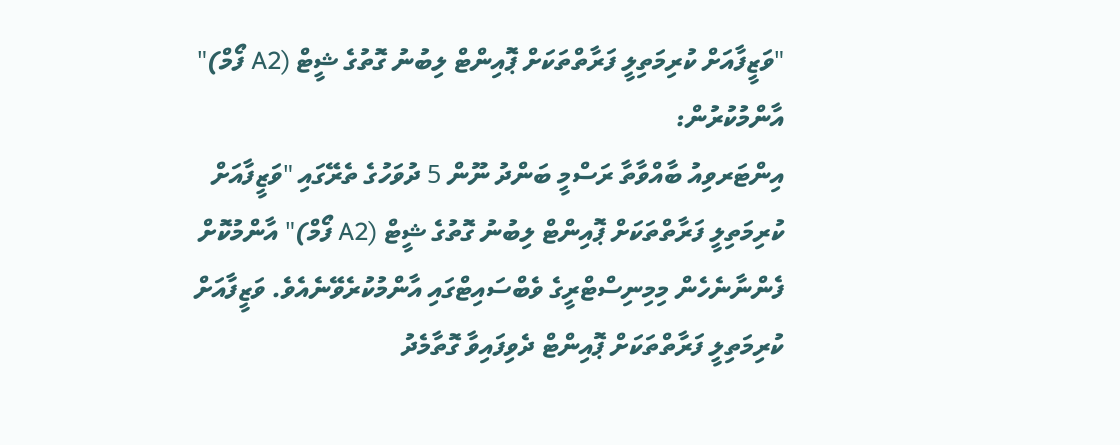"ވަޒީފާއަށް ކުރިމަތިލީ ފަރާތްތަކަށް ޕޮއިންޓް ލިބުނު ގޮތުގެ ޝީޓް (A2 ފޯމް)" އާންމުކުރުން:
އިންޓަރވިއު ބާއްވާތާ ރަސްމީ ބަންދު ނޫން 5 ދުވަހުގެ ތެރޭގައި "ވަޒީފާއަށް ކުރިމަތިލީ ފަރާތްތަކަށް ޕޮއިންޓް ލިބުނު ގޮތުގެ ޝީޓް (A2 ފޯމް)" އާންމުކޮށް ފެންނާނެހެން މިމިނިސްޓްރީގެ ވެބްސައިޓްގައި އާންމުކުރެވޭނެއެވެ. ވަޒީފާއަށް ކުރިމަތިލީ ފަރާތްތަކަށް ޕޮއިންޓް ދެވިފައިވާ ގޮތާމެދު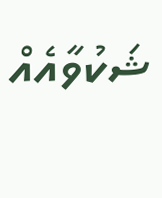ޝަކުވާއެއް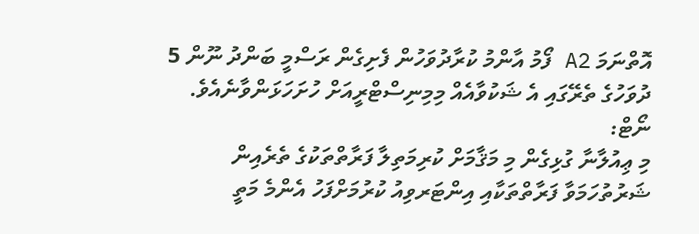އޮތްނަމަ A2 ފޯމު އާންމު ކުރާދުވަހުން ފެށިގެން ރަސްމީ ބަންދު ނޫން 5 ދުވަހުގެ ތެރޭގައި އެ ޝަކުވާއެއް މިމިނިސްޓްރީއަށް ހުށަހަޅަންވާނެއެވެ.
ނޯޓް:
މި ޢިއުލާނާ ގުޅިގެން މި މަޤާމަށް ކުރިމަތިލާ ފަރާތްތަކުގެ ތެރެއިން ޝަރުތުހަމަވާ ފަރާތްތަކާއި އިންޓަރވިއު ކުރުމަށްފަހު އެންމެ މަތީ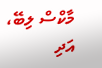މާކްސް ލިބޭ، އަދި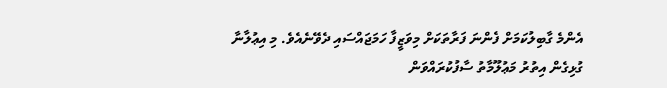އެންމެ ގާބިލުކަމަށް ފެންނަ ފަރާތަކަށް މިވަޒީފާ ހަމަޖައްސައި ދެވޭނެއެވެ. މި އިޢުލާނާ ގުޅިގެން އިތުރު މަޢުލޫމާތު ސާފުކުރައްވަން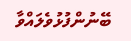ބޭނުންފުޅުވެލައްވާ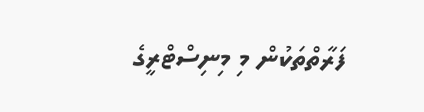ފަރާތްތަކުން މި މިނިސްޓްރީގެ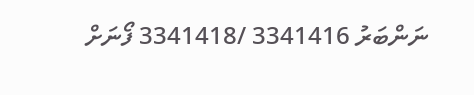ނަންބަރު 3341416 /3341418 ފޯނަށް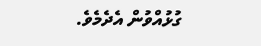ގުޅުއްވުން އެދެމެވެ.